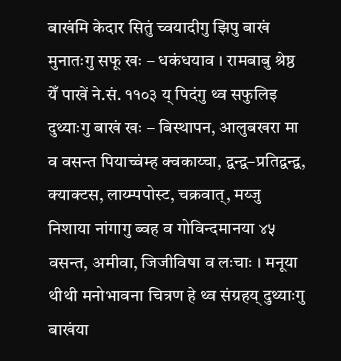बाखंमि केदार सितुं च्वयादीगु झिपु बाखं मुनातःगु सफू खः – धकंधयाव । रामबाबु श्रेष्ठ येँ पाखें ने.सं. ११०३ य् पिदंगु थ्व सफुलिइ दुथ्याःगु बाखं खः – बिस्थापन, आलुबखरा मा व वसन्त पियाच्वंम्ह क्वकाय्चा, द्वन्द्व–प्रतिद्वन्द्व, क्याक्टस, लाय्म्पपोस्ट, चक्रवात्, मय्जु निशाया नांगागु ब्वह व गोविन्दमानया ४५ वसन्त, अमीवा, जिजीविषा व लःचाः । मनूया थीथी मनोभावना चित्रण हे थ्व संग्रहय् दुथ्याःगु बाखंया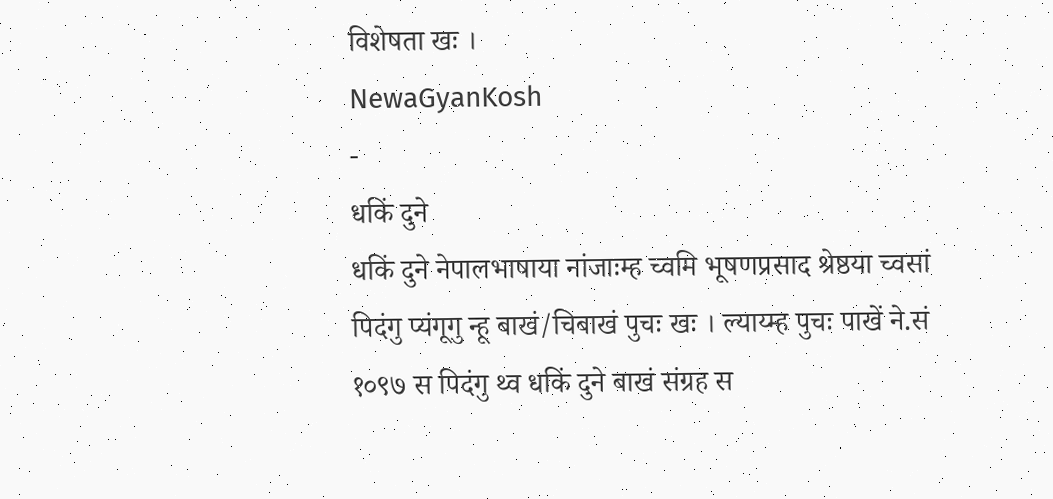विशेषता खः ।
NewaGyanKosh
-
धकिं दुने
धकिं दुने नेपालभाषाया नांजाःम्ह च्वमि भूषणप्रसाद श्रेष्ठया च्वसां पिदंगु प्यंगूगु न्हू बाखं/चिबाखं पुचः खः । ल्याय्म्ह पुचः पाखें ने.सं १०९७ स पिदंगु थ्व धकिं दुने बाखं संग्रह स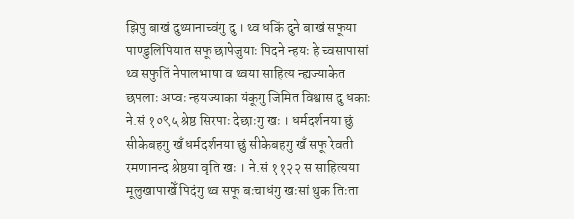झिपु बाखं दुथ्यानाच्वंगु दु । थ्व धकिं दुने बाखं सफूया पाण्डुलिपियात सफू छापेजुयाः पिदने न्हयः हे च्वसापासां थ्व सफुतिं नेपालभाषा व थ्वया साहित्य न्ह्यज्याकेत छपलाः अप्वः न्हयज्याका यंकूगु जिमित विश्वास दु धकाः ने.सं १०९५ श्रेष्ठ सिरपाः देछाःगु खः । धर्मदर्शनया छुं सीकेबहगु खँ धर्मदर्शनया छुं सीकेबहगु खँ सफू रेवती रमणानन्द श्रेष्ठया वृति खः । ने.सं ११२२ स साहित्यया मूलुखापाखेँ पिदंगु थ्व सफू बःचाधंगु खःसां थुक तिःता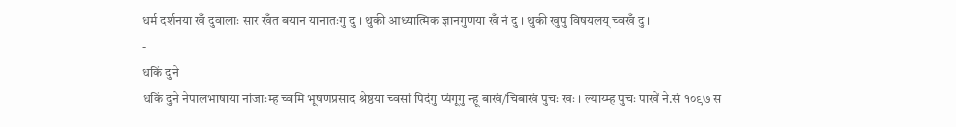धर्म दर्शनया खँ दुवालाः सार खँत बयान यानातःगु दु । थुकी आध्यात्मिक ज्ञानगुणया खँ नं दु । थुकी खुपु विषयलय् च्वखँ दु ।
-
धकिं दुने
धकिं दुने नेपालभाषाया नांजाःम्ह च्वमि भूषणप्रसाद श्रेष्ठया च्वसां पिदंगु प्यंगूगु न्हू बाखं/चिबाखं पुचः खः । ल्याय्म्ह पुचः पाखें ने.सं १०९७ स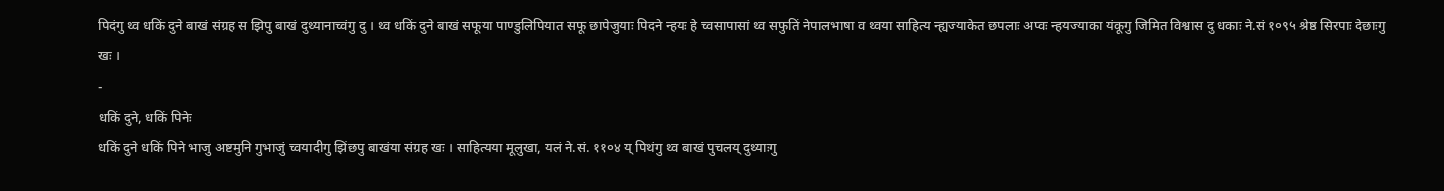पिदंगु थ्व धकिं दुने बाखं संग्रह स झिपु बाखं दुथ्यानाच्वंगु दु । थ्व धकिं दुने बाखं सफूया पाण्डुलिपियात सफू छापेजुयाः पिदने न्हयः हे च्वसापासां थ्व सफुतिं नेपालभाषा व थ्वया साहित्य न्ह्यज्याकेत छपलाः अप्वः न्हयज्याका यंकूगु जिमित विश्वास दु धकाः ने.सं १०९५ श्रेष्ठ सिरपाः देछाःगु खः ।
-
धकिं दुने, धकिं पिनेः
धकिं दुने धकिं पिने भाजु अष्टमुनि गुभाजुं च्वयादीगु झिंछपु बाखंया संग्रह खः । साहित्यया मूलुखा, यलं ने.सं. ११०४ य् पिथंगु थ्व बाखं पुचलय् दुथ्याःगु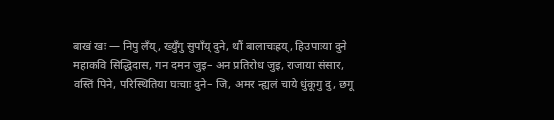बाखं खः — निपु लँय्, ख्युँगु सुपाँय् दुने, थौं बालाचःह्रय्, हिउपाःया दुने महाकवि सिद्धिदास, गन दमन जुइ– अन प्रतिरोध जुइ, राजाया संसार, वस्तिं पिने, परिस्थितिया घःचाः दुने– जि, अमर न्ह्यलं चाये धुंकूगु दु, छगू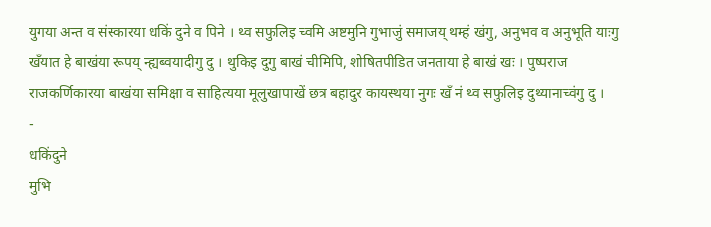युगया अन्त व संस्कारया धकिं दुने व पिने । थ्व सफुलिइ च्वमि अष्टमुनि गुभाजुं समाजय् थम्हं खंगु, अनुभव व अनुभूति याःगु खँयात हे बाखंया रूपय् न्ह्यब्वयादीगु दु । थुकिइ दुगु बाखं चीमिपि, शोषितपीडित जनताया हे बाखं खः । पुष्पराज राजकर्णिकारया बाखंया समिक्षा व साहित्यया मूलुखापाखें छत्र बहादुर कायस्थया नुगः खँ नं थ्व सफुलिइ दुथ्यानाच्वंगु दु ।
-
धकिंदुने
मुभि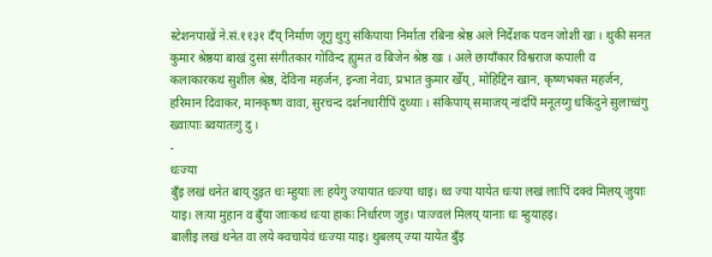स्टेशनपाखें ने.सं.११३१ दँय् निर्माण जूगु थुगु संकिपाया निर्माता रबिना श्रेष्ठ अले निर्देशक पवन जोशी खः । थुकी सनत कुमार श्रेष्ठया बाखं दुसा संगीतकार गोविन्द ह्युमत व बिजेन श्रेष्ठ खः । अले छायाँकार विश्वराज कपाली व कलाकारकथं सुशील श्रेष्ठ, देविना महर्जन, इन्जा नेवाः, प्रभात कुमार खेँय्, मोहिद्दिन खान, कृष्णभक्त महर्जन, हरिमान दिवाकर, मानकृष्ण वावा, सुरचन्द दर्शनधारीपिं दुथ्याः । संकिपाय् समाजय् नांदंपिं मनूतय्गु धकिंदुने सुलाच्वंगु ख्वाःपाः ब्वयातःगु दु ।
-
धःज्या
बुँइ लखं थनेत बाय् दुइत धः म्हुयाः लः हयेगु ज्यायात धःज्या धाइ। थ्व ज्या यायेत धःया लखं लाःपिं दक्वं मिलय् जुयाः याइ। लःया मुहान व बुँया जाःकथं धःया हाकः निर्धारण जुइ। पाःज्वलं मिलय् यानाः धः म्हुयाहइ।
बालीइ लखं थनेत वा लये क्वचायेवं धःज्या याइ। थुबलय् ज्या यायेत बुँइ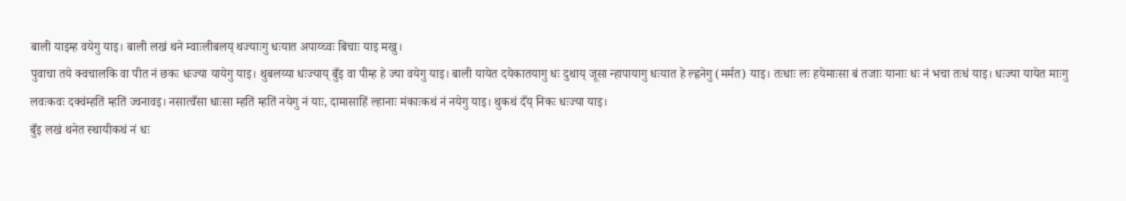बाली याइम्ह वयेगु याइ। बाली लखं थने म्वाःलीबलय् थज्याःगु धःयात अपाय्च्वः बिचाः याइ मखु।
पुवाचा तये क्वचालकि वा पीत नं छकः धःज्या यायेगु याइ। थुबलय्या धःज्याय् बुँइ वा पीम्ह हे ज्या वयेगु याइ। बाली यायेत दयेकातयागु धः दुथाय् जूसा न्हापायागु धःयात हे ल्ह्वनेगु (मर्मत) याइ। तःधाः लः हयेमाःसा बं तजाः यानाः धः नं भचा तःधं याइ। धःज्या यायेत माःगु लवःकवः दक्वंम्हतिं म्हतिं ज्वनावइ। नसात्वँसा धाःसा म्हतिं म्हतिं नयेगु नं याः, दामासाहिं ल्हानाः मंकाःकथं नं नयेगु याइ। थुकथं दँय् निकः धःज्या याइ।
बुँइ लखं थनेत स्थायीकथं नं धः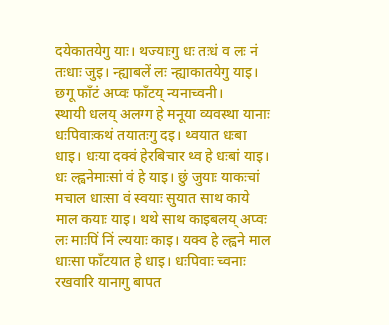दयेकातयेगु याः। थज्याःगु धः तःधं व लः नं तःधाः जुइ। न्ह्याबलें लः न्ह्याकातयेगु याइ। छगू फाँटं अप्वः फाँटय् न्यनाच्वनी।
स्थायी धलय् अलग्ग हे मनूया व्यवस्था यानाः धःपिवाःकथं तयातःगु दइ। थ्वयात धःबा धाइ। धःया दक्वं हेरबिचार थ्व हे धःबां याइ। धः ल्ह्वनेमाःसां वं हे याइ। छुं जुयाः याकःचां मचाल धाःसा वं स्वयाः सुयात साथ काये माल कयाः याइ। थथे साथ काइबलय् अप्वः लः माःपिं निं ल्ययाः काइ। यक्व हे ल्ह्वने माल धाःसा फाँटयात हे धाइ। धःपिवाः च्वनाः रखवारि यानागु बापत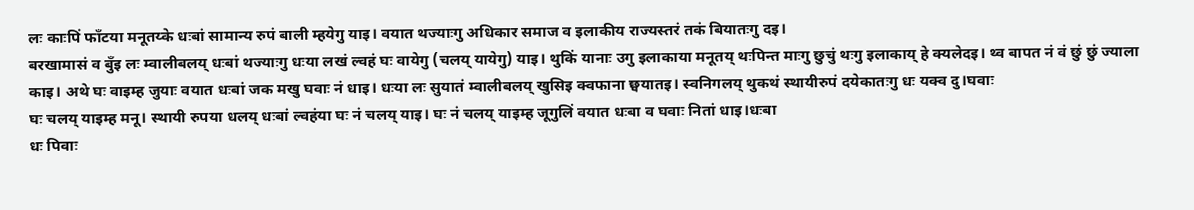लः काःपिं फाँटया मनूतय्के धःबां सामान्य रुपं बाली म्हयेगु याइ। वयात थज्याःगु अधिकार समाज व इलाकीय राज्यस्तरं तकं बियातःगु दइ।
बरखामासं व बुँइ लः म्वालीबलय् धःबां थज्याःगु धःया लखं ल्वहं घः वायेगु (चलय् यायेगु) याइ। थुकिं यानाः उगु इलाकाया मनूतय् थःपिन्त माःगु छुचुं थःगु इलाकाय् हे क्यलेदइ। थ्व बापत नं वं छुं छुं ज्याला काइ। अथे घः वाइम्ह जुयाः वयात धःबां जक मखु घवाः नं धाइ। धःया लः सुयातं म्वालीबलय् खुसिइ क्वफाना छ्वयातइ। स्वनिगलय् थुकथं स्थायीरुपं दयेकातःगु धः यक्व दु।घवाः
घः चलय् याइम्ह मनू। स्थायी रुपया धलय् धःबां ल्वहंया घः नं चलय् याइ। घः नं चलय् याइम्ह जूगुलिं वयात धःबा व घवाः नितां धाइ।धःबा
धः पिवाः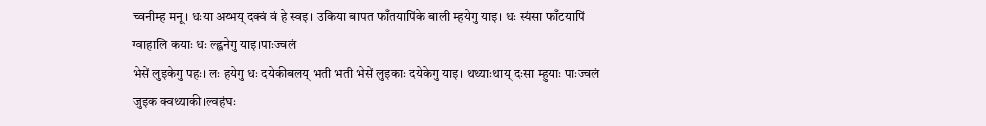च्वनीम्ह मनू। धःया अय्भय् दक्वं वं हे स्वइ। उकिया बापत फाँतयापिंके बाली म्हयेगु याइ। धः स्यंसा फाँटयापिं ग्वाहालि कयाः धः ल्ह्वनेगु याइ।पाःज्वलं
भेसें लुइकेगु पहः। लः हयेगु धः दयेकीबलय् भती भती भेसें लुइकाः दयेकेगु याइ। थथ्याःथाय् दःसा म्हुयाः पाःज्वलं जुइक क्वथ्याकी।ल्वहंघः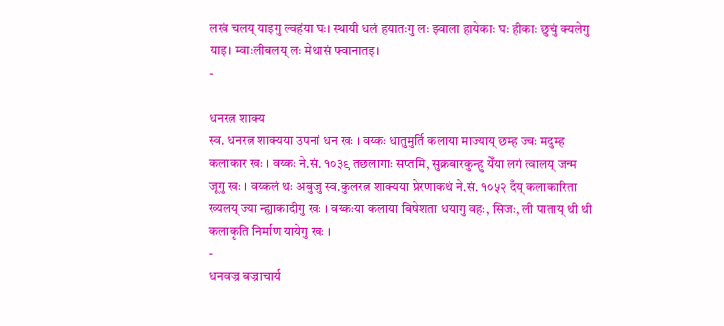लखं चलय् याइगु ल्वहंया घः। स्थायी धलं हयातःगु लः झ्वाला हायेकाः घः हीकाः छुचुं क्यलेगु याइ। म्वाःलीबलय् लः मेथासं फ्वानातइ।
-

धनरत्न शाक्य
स्व. धनरत्न शाक्यया उपनां धन खः । वय्कः धातुमुर्ति कलाया माज्याय् छम्ह ज्वः मदुम्ह कलाकार खः । वय्कः ने.सं. १०३९ तछलागाः सप्तमि, सुक्रबारकुन्हु येँया लगं त्वालय् जन्म जूगु खः । वय्कलं थः अबुजु स्व.कुलरत्न शाक्यया प्रेरणाकथं ने.सं. १०५२ दँय् कलाकारिता ख्यलय् ज्या न्ह्याकादीगु खः । वय्कःया कलाया बिषेशता धयागु वहः, सिजः, ली पाताय् थी थी कलाकृति निर्माण यायेगु खः ।
-
धनवज्र बज्राचार्य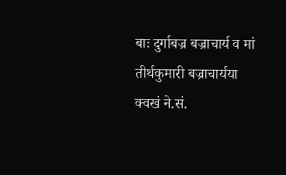बाः दुर्गाबज्र बज्राचार्य व मां तीर्थकुमारी बज्राचार्यया क्वखं ने.सं.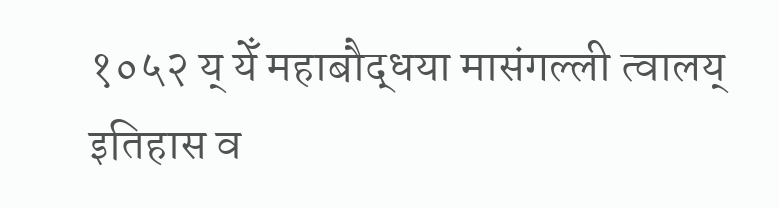१०५२ य् येँ महाबौद्धया मासंगल्ली त्वालय् इतिहास व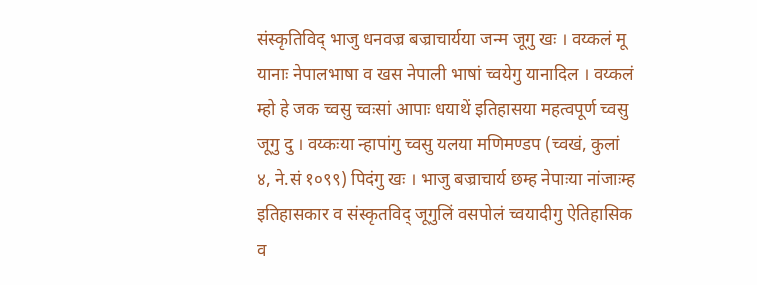संस्कृतिविद् भाजु धनवज्र बज्राचार्यया जन्म जूगु खः । वय्कलं मू यानाः नेपालभाषा व खस नेपाली भाषां च्वयेगु यानादिल । वय्कलं म्हो हे जक च्वसु च्वःसां आपाः धयाथें इतिहासया महत्वपूर्ण च्वसु जूगु दु । वय्कःया न्हापांगु च्वसु यलया मणिमण्डप (च्वखं, कुलां ४, ने.सं १०९९) पिदंगु खः । भाजु बज्राचार्य छम्ह नेपाःया नांजाःम्ह इतिहासकार व संस्कृतविद् जूगुलिं वसपोलं च्वयादीगु ऐतिहासिक व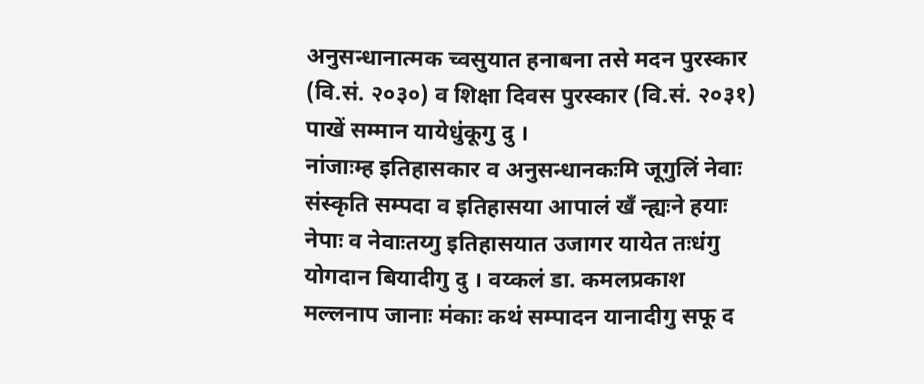अनुसन्धानात्मक च्वसुयात हनाबना तसे मदन पुरस्कार (वि.सं. २०३०) व शिक्षा दिवस पुरस्कार (वि.सं. २०३१) पाखें सम्मान यायेधुंकूगु दु ।
नांजाःम्ह इतिहासकार व अनुसन्धानकःमि जूगुलिं नेवाः संस्कृति सम्पदा व इतिहासया आपालं खँ न्ह्यःने हयाः नेपाः व नेवाःतय्गु इतिहासयात उजागर यायेत तःधंगु योगदान बियादीगु दु । वय्कलं डा. कमलप्रकाश मल्लनाप जानाः मंकाः कथं सम्पादन यानादीगु सफू द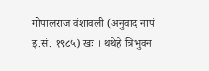गोपालराज वंशावली (अनुवाद नापं इ.सं. १९८५) खः । थथेहे त्रिभुवन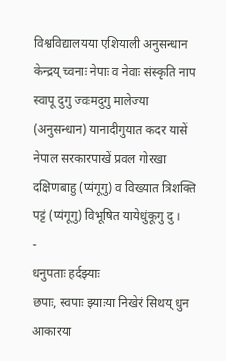विश्वविद्यालयया एशियाली अनुसन्धान केन्द्रय् च्वनाः नेपाः व नेवाः संस्कृति नाप स्वापू दुगु ज्वःमदुगु मालेज्या (अनुसन्धान) यानादीगुयात कदर यासें नेपाल सरकारपाखें प्रवल गोरखा दक्षिणबाहु (प्यंगूगु) व विख्यात त्रिशक्ति पट्टं (प्यंगूगु) विभूषित यायेधुंकूगु दु ।
-
धनुपताः हर्दझ्याः
छपाः, स्वपाः झ्याःया निखेरं सिथय् धुन आकारया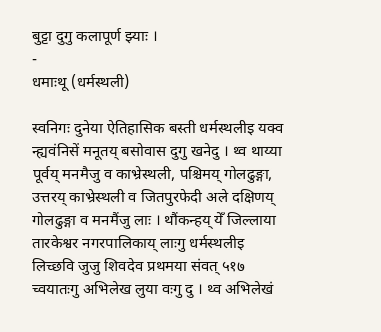बुट्टा दुगु कलापूर्ण झ्याः ।
-
धमाःथू (धर्मस्थली)

स्वनिगः दुनेया ऐतिहासिक बस्ती धर्मस्थलीइ यक्व न्ह्यवंनिसें मनूतय् बसोवास दुगु खनेदु । थ्व थाय्या पूर्वय् मनमैजु व काभ्रेस्थली, पश्चिमय् गोलढुङ्गा, उत्तरय् काभ्रेस्थली व जितपुरफेदी अले दक्षिणय् गोलढुङ्गा व मनमैंजु लाः । थौंकन्हय् येँ जिल्लाया तारकेश्वर नगरपालिकाय् लाःगु धर्मस्थलीइ लिच्छवि जुजु शिवदेव प्रथमया संवत् ५१७ च्वयातःगु अभिलेख लुया वःगु दु । थ्व अभिलेखं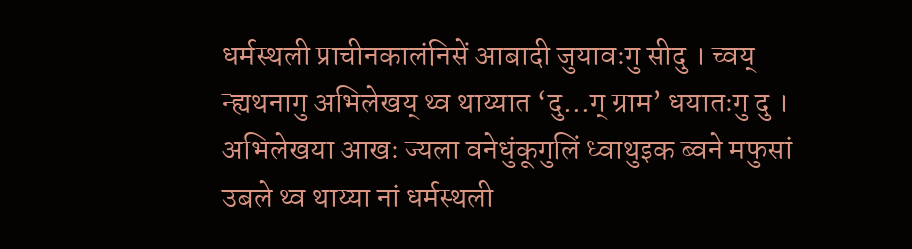धर्मस्थली प्राचीनकालंनिसें आबादी जुयावःगु सीदु । च्वय् न्ह्यथनागु अभिलेखय् थ्व थाय्यात ‘दु…ग् ग्राम’ धयातःगु दु । अभिलेखया आखः ज्यला वनेधुंकूगुलिं ध्वाथुइक ब्वने मफुसां उबले थ्व थाय्या नां धर्मस्थली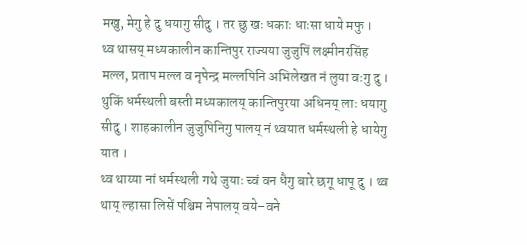मखु, मेगु हे दु धयागु सीदु । तर छु खः धकाः धाःसा धाये मफु ।
थ्व थासय् मध्यकालीन कान्तिपुर राज्यया जुजुपिं लक्ष्मीनरसिंह मल्ल, प्रताप मल्ल व नृपेन्द्र मल्लपिनि अभिलेखत नं लुया वःगु दु । थुकिं धर्मस्थली बस्ती मध्यकालय् कान्तिपुरया अधिनय् लाः धयागु सीदु । शाहकालीन जुजुपिनिगु पालय् नं थ्वयात धर्मस्थली हे धायेगु यात ।
थ्व थाय्या नां धर्मस्थली गथे जुयाः च्वं वन धैगु बारे छगू धापू दु । थ्व थाय् ल्हासा लिसें पश्चिम नेपालय् वये–वने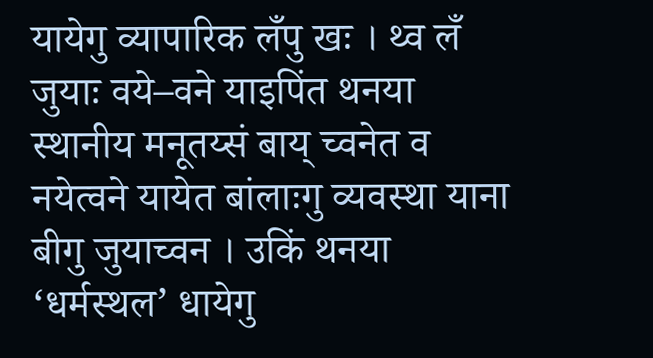यायेगु व्यापारिक लँपु खः । थ्व लँ जुयाः वये–वने याइपिंत थनया स्थानीय मनूतय्सं बाय् च्वनेत व नयेत्वने यायेत बांलाःगु व्यवस्था याना बीगु जुयाच्वन । उकिं थनया ‘धर्मस्थल’ धायेगु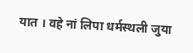यात । वहे नां लिपा धर्मस्थली जुया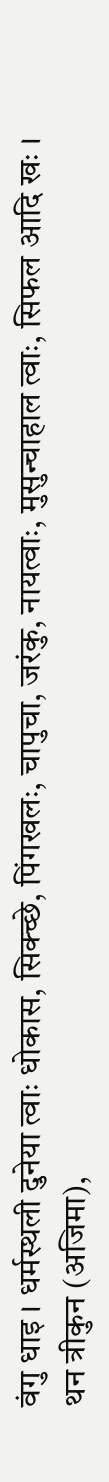वंगु धाइ । धर्मस्थली दुनेया त्वाः धोकास, सिक्च्छे, पिंगखलः, चापुचा, जरंकु, नायत्वाः, मुसुन्चाहाल त्वाः, सिफल आदि खः ।
थन त्रीकुन (अजिमा),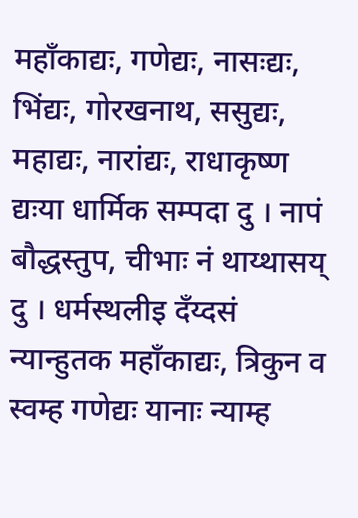महाँकाद्यः, गणेद्यः, नासःद्यः, भिंद्यः, गोरखनाथ, ससुद्यः, महाद्यः, नारांद्यः, राधाकृष्ण द्यःया धार्मिक सम्पदा दु । नापं बौद्धस्तुप, चीभाः नं थाय्थासय् दु । धर्मस्थलीइ दँय्दसं न्यान्हुतक महाँकाद्यः, त्रिकुन व स्वम्ह गणेद्यः यानाः न्याम्ह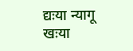द्यःया न्यागू खःया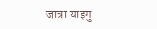जात्रा याइगु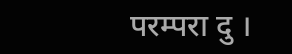परम्परा दु ।